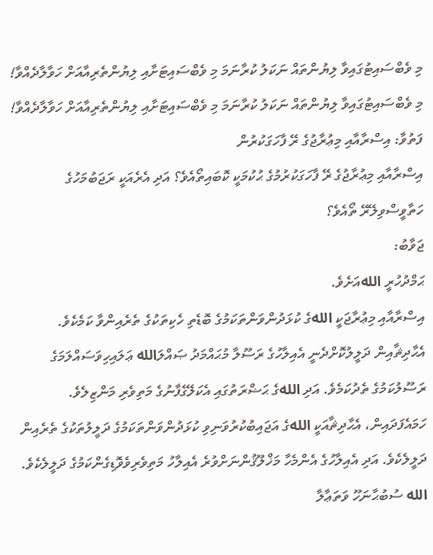މި ވެބްސައިޓުގައިވާ ލިޔުންތައް ނަކަލު ކުރާނަމަ މި ވެބްސައިޓަށާއި ލިޔުންތެރިއާއަށް ހަވާލާދެއްވާ!
މި ވެބްސައިޓުގައިވާ ލިޔުންތައް ނަކަލު ކުރާނަމަ މި ވެބްސައިޓަށާއި ލިޔުންތެރިއާއަށް ހަވާލާދެއްވާ!
ފަތުވާ: އިސްރާއާއި މިޢުރާޖުގެ ރޭ ފާހަގަކުރުން
އިސްރާއާއި މިޢުރާޖުގެ ރޭ ފާހަގަކުރުމުގެ ޙުކުމަކީ ކޮބައިތޯއެވެ؟ އަދި އެރެއަކީ ރަޖަބުމަހުގެ ހަތާވީސްވިލޭރޭ ތޯއެވެ؟
ޖަވާބު:
ޙަމްދުހުރީ اللهއަށެވެ.
އިސްރާއާއި މިޢުރާޖަކީ اللهގެ ކުޅަދުންވަންތަކަމުގެ ބޮޑެތި ހެކިތަކުގެ ތެރެއިންވާ ކަމެކެވެ. އެޙާދިޘާއިން ދަލީލުކޮށްދެނީ އެއިލާހުގެ ރަސޫލާ މުޙައްމަދު ޞައްލަالله ޢަލައިހިވަސައްލަމަގެ ރަސޫލުކަމުގެ ތެދުކަމެވެ. އަދި اللهގެ ޙަޟްރަތުގައި އެކަލޭގެފާނުގެ މަތިވެރި މަންޒިލެވެ. ހަމައެފަދައިން، އެޙާދިޘާއަކީ اللهގެ އަޖައިބުކުރުވަނިވި ކުޅަދުންވަންތަކަމުގެ ދަލީލުތަކުގެ ތެރެއިން ދަލީލެކެވެ. އަދި އެއިލާހުގެ އެންމެހާ މަޚްލޫޤުންނަށްވުރެ އެއިލާހު މަތިވެރިވެވޮޑިގެންކަމުގެ ދަލީލެކެވެ. الله ސުބުޙާނަހޫ ވަތަޢާލާ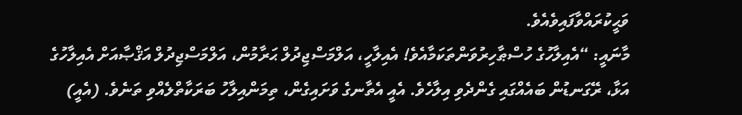ވަޙީކުރައްވާފައިވެއެވެ.
މާނައީ: “އެއިލާހުގެ ހުސްޠާހިރުވަންތަކަމާއެވެ! އެއިލާހީ، އަލްމަސްޖިދުލް ޙަރާމުން، އަލްމަސްޖިދުލް އަޤްޞާއަށް އެއިލާހުގެ އަޅާ، ރޭގަނޑުން ބައެއްގައި ގެންދެވި އިލާހެވެ. އެއީ އެތާނގެ ވަށައިގެން، ތިމަންއިލާހު ބަރަކާތްލެއްވި ތަނެވެ. (އެއީ)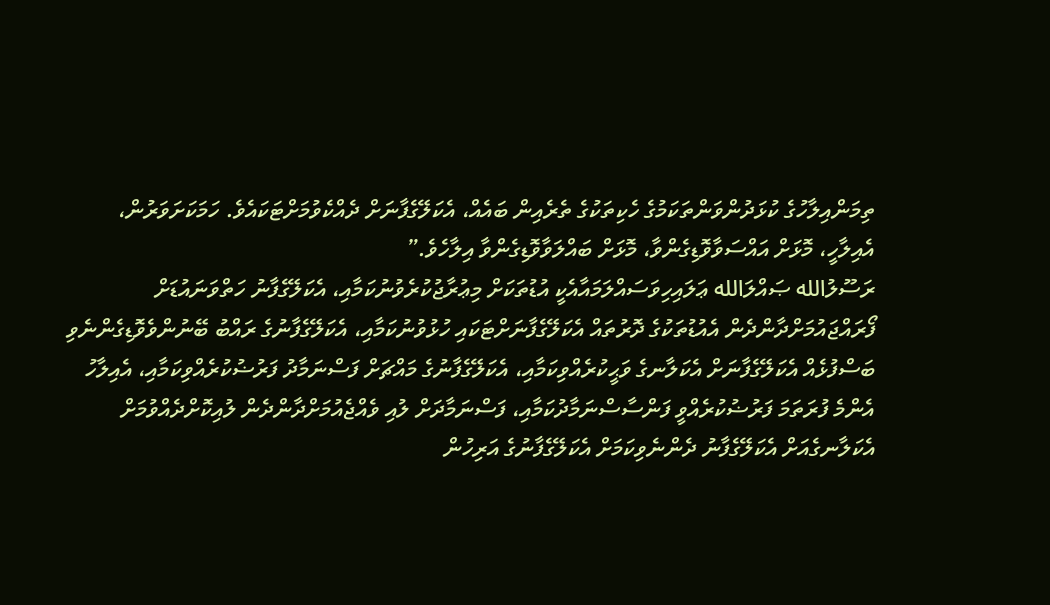ތިމަންއިލާހުގެ ކުޅަދުންވަންތަކަމުގެ ހެކިތަކުގެ ތެރެއިން ބައެއް، އެކަލޭގެފާނަށް ދެއްކެވުމަށްޓަކައެވެ. ހަމަކަށަވަރުން، އެއިލާހީ، މޮޅަށް އައްސަވާވޮޑިގެންވާ، މޮޅަށް ބައްލަވާވޮޑިގެންވާ އިލާހެވެ.”
ރަސޫލުالله ޞައްލަالله ޢަލައިހިވަސައްލަމައާއެކީ އުޑުތަކަށް މިޢުރާޖުކުރެވުނުކަމާއި، އެކަލޭގެފާނު ހަތްވަނައުޑަށް ފޯރައްޖައުމަށްދާންދެން އެއުޑުތަކުގެ ދޮރުތައް އެކަލޭގެފާނަށްޓަކައި ހުޅުވުނުކަމާއި، އެކަލޭގެފާނުގެ ރައްބު ބޭނުންވެވޮޑިގެންނެވި ބަސްފުޅެއް އެކަލޭގެފާނަށް އެކަލާނގެ ވަޙީކުރެއްވިކަމާއި، އެކަލޭގެފާނުގެ މައްޗަށް ފަސްނަމާދު ފަރުޟުކުރެއްވިކަމާއި، އެއިލާހު އެންމެ ފުރަތަމަ ފަރުޟުކުރެއްވީ ފަންސާސްނަމާދުކަމާއި، ފަސްނަމާދަށް ލުއި ވެއްޖެއުމަށްދާންދެން ލުއިކޮށްދެއްވުމަށް އެކަލާނގެއަށް އެކަލޭގެފާނު ދެންނެވިކަމަށް އެކަލޭގެފާނުގެ އަރިހުން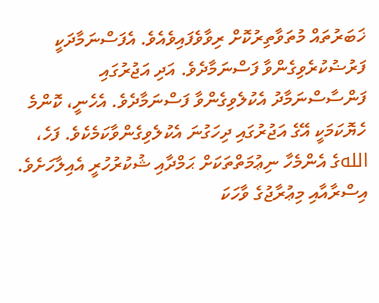ޚަބަރުތައް މުތަވާތިރުކޮށް ރިވާވެފައިވެއެވެ. އެފަސްނަމާދަކީ ފަރުޟުކުރެވިގެންވާ ފަސްނަމާދެވެ. އަދި އަޖުރުގައި ފަންސާސްނަމާދު އެކުލެވިގެންވާ ފަސްނަމާދެވެ. އެހެނީ، ކޮންމެ ހެޔޮކަމަކީ އޭގެ އަޖުރުގައި ދިހަގުނަ އެކުލެވިގެންވާކަމެކެވެ. ފަހެ، اللهގެ އެންމެހާ ނިޢުމަތްތަކަށް ޙަމްދާއި ޝުކުރުހުރީ އެއިލާހަށެވެ.
އިސްރާއާއި މިޢުރާޖުގެ ވާހަކަ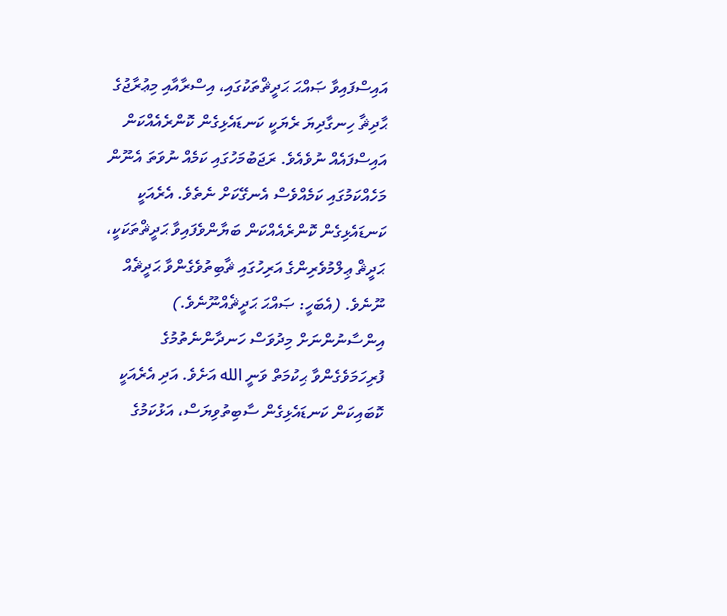އައިސްފައިވާ ޞައްޙަ ޙަދީޘްތަކުގައި، އިސްރާއާއި މިޢުރާޖުގެ ޙާދިޘާ ހިނގާދިޔަ ރެޔަކީ ކަނޑައެޅިގެން ކޮންރެއެއްކަން އައިސްފައެއް ނުވެއެވެ. ރަޖަބުމަހުގައި ކަމެއް ނުވަތަ އެނޫން މަހެއްކަމުގައި ކަމެއްވެސް އެނގޭކަށް ނެތެވެ. އެރެއަކީ ކަނޑައެޅިގެން ކޮންރެއެއްކަން ބަޔާންވެފައިވާ ޙަދީޘްތަކަކީ، ޙަދީޘް ޢިލްމުވެރިންގެ އަރިހުގައި ޘާބިތުވެގެންވާ ޙަދީޘެއް ނޫނެވެ. (އެބަހީ: ޞައްޙަ ޙަދީޘެއްނޫނެވެ.) އިންސާނުންނަށް މިދުވަސް ހަނދާންނެތުމުގެ ފުރިހަމަވެގެންވާ ޙިކުމަތް ވަނީ الله އަށެވެ. އަދި އެރެއަކީ ކޮބައިކަން ކަނޑައެޅިގެން ސާބިތުވިޔަސް، އަޅުކަމުގެ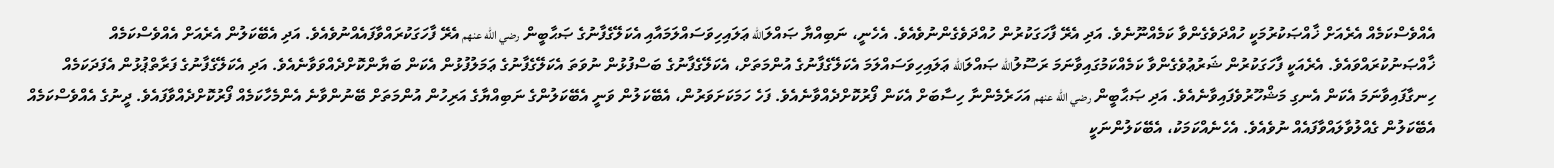އެއްވެސްކަމެއް އެރެއަށް ޚާއްޞަކުރުމަކީ ހުއްދަވެގެންވާ ކަމެއްނޫނެވެ. އަދި އެރޭ ފާހަގަކުރުން ހުއްދަވެގެންނުވެއެވެ. އެހެނީ، ނަބިއްޔާ ޞައްލަالله ޢަލައިހިވަސައްލަމައާއި އެކަލޭގެފާނުގެ ޞަޙާބީން رضي الله عنهم އެރޭ ފާހަގަކުރައްވާފައެއްނުވެއެވެ. އަދި އެބޭކަލުން އެރެއަށް އެއްވެސްކަމެއް ޚާއްޞަނުކުރައްވައެވެ. އެރެއަކީ ފާހަގަކުރުން ޝަރުޢުވެގެންވާ ކަމެއްކަމުގައިވާނަމަ ރަސޫލުالله ޞައްލަالله ޢަލައިހިވަސައްލަމަ އެކަލޭގެފާނުގެ އުންމަތަށް، އެކަލޭގެފާނުގެ ބަސްފުޅުން ނުވަތަ އެކަލޭގެފާނުގެ ޢަމަލުފުޅުން އެކަން ބަޔާންކޮށްދެއްވަވާނެއެވެ. އަދި އެކަލޭގެފާނުގެ ފަރާތްޕުޅުން އެފަދަކަމެއް ހިނގާފައިވާނަމަ އެކަން އެނގި މަޝްހޫރުވެފައިވާނެއެވެ. އަދި ޞަޙާބީން رضي الله عنهم އަހަރެމެންނާ ހިސާބަށް އެކަން ފޯރުކޮށްދެއްވާނެއެވެ. ފަހެ ހަމަކަށަވަރުން، އެބޭކަލުން ވަނީ އެބޭކަލުންގެ ނަބިއްޔާގެ އަރިހުން އުންމަތަށް ބޭނުންވާނެ އެންމެހާކަމެއް ފޯރުކޮށްދެއްވާފައެވެ. ދީނުގެ އެއްވެސްކަމެއް އެބޭކަލުން ގެއްލުވާލައްވާފައެއް ނުވެއެވެ. އެހެނެއްކަމަކު، އެބޭކަލުންނަކީ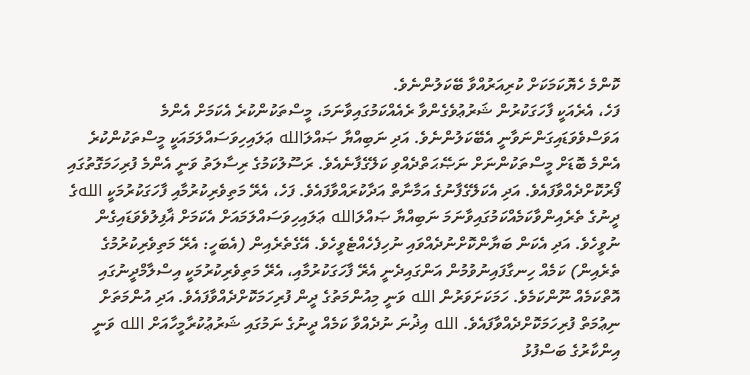ކޮންމެ ހެޔޮކަމަކަށް ކުރިއަރުއްވާ ބޭކަލުންނެވެ.
ފަހެ، އެރެއަކީ ފާހަގަކުރުން ޝަރުޢުވެގެންވާ ރެއެއްކަމުގައިވާނަމަ، މީސްތަކުންކުރެ އެކަމަށް އެންމެ އަވަސްވެވަޑައިގަންނަވާނީ އެބޭކަލުންނެވެ. އަދި ނަބިއްޔާ ޞައްލަالله ޢަލައިހިވަސައްލަމައަކީ މީސްތަކުންކުރެ އެންމެ ބޮޑަށް މީސްތަކުންނަށް ނަޞޭޙަތްދެއްވި ކަލޭގެފާނެއެވެ. ރަސޫލުކަމުގެ ރިސާލަތު ވަނީ އެންމެ ފުރިހަމަގޮތުގައި ފޯރުކޮށްދެއްވާފައެވެ. އަދި އެކަލޭގެފާނުގެ އަމާނާތް އަދާކުރައްވާފައެވެ. ފަހެ، އެރޭ މަތިވެރިކުރުމާއި ފާހަގަކުރުމަކީ اللهގެ ދީނުގެ ތެރެއިންވާކަމެއްކަމުގައިވާނަމަ ނަބިއްޔާ ޞައްލަالله ޢަލައިހިވަސައްލަމައަށް އެކަމަށް ޣާފިލުވެވަޑައިގެން ނުވީހެވެ. އަދި އެކަން ބަޔާންކޮށްނުދެއްވައި ނުހިފެހެއްޓެވީހެވެ. އޭގެތެރެއިން (އެބަހީ: އެރޭ މަތިވެރިކުރުމުގެ ތެރެއިން) ކަމެއް ހިނގާފައިނުވުމުން އަންގައިދެނީ އެރޭ ފާހަގަކުރުމާއި، އެރޭ މަތިވެރިކުރުމަކީ އިސްލާމްދީނުގައި އޮތްކަމެއް ނޫންކަމެވެ. ހަމަކަށަވަރުން الله ވަނީ މިއުންމަތުގެ ދީން ފުރިހަމަކޮށްދެއްވާފައެވެ. އަދި އުންމަތަށް ނިޢުމަތް ފުރިހަމަކޮށްދެއްވާފައެވެ. الله އިޛުނަ ނުދެއްވާ ކަމެއް ދީނުގެ ނަމުގައި ޝަރުޢުކުރާމީހާއަށް الله ވަނީ އިންކާރުގެ ބަސްފުޅު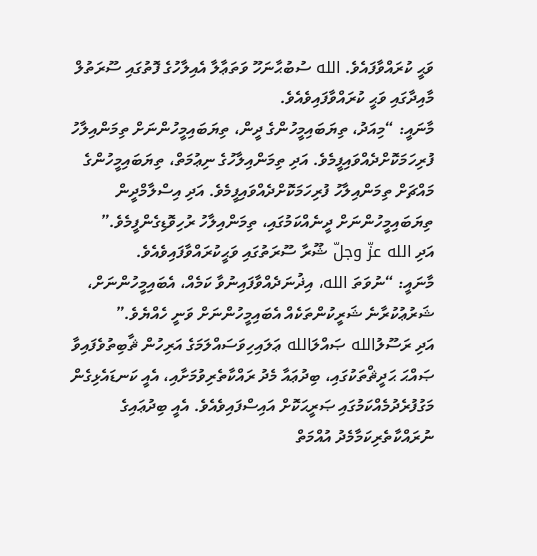ވަޙީ ކުރައްވާފައެވެ. الله ސުބުޙާނަހޫ ވަތަޢާލާ އެއިލާހުގެ ފޮތުގައި ސޫރަތުލް މާއިދާގައި ވަޙީ ކުރައްވާފައިވެއެވެ.
މާނައީ: “މިއަދު، ތިޔަބައިމީހުންގެ ދީން، ތިޔަބައިމީހުންނަށް ތިމަންއިލާހު ފުރިހަމަކޮށްދެއްވައިފީމެވެ. އަދި ތިމަންއިލާހުގެ ނިޢުމަތް، ތިޔަބައިމީހުންގެ މައްޗަށް ތިމަންއިލާހު ފުރިހަމަކޮށްދެއްވައިފީމެވެ. އަދި އިސްލާމްދީން ތިޔަބައިމީހުންނަށް ދީނެއްކަމުގައި، ތިމަންއިލާހު ރުހިވޮޑިގެންފީމެވެ.”
އަދި الله عزّ وجلّ ޝޫރާ ސޫރަތުގައި ވަޙީކުރައްވާފައިވެއެވެ.
މާނައީ: “ނުވަތަ الله، އިޛުނަދެއްވާފައިނުވާ ކަމެއް، އެބައިމީހުންނަށް، ޝަރުޢުކުރާނެ ޝަރީކުންތަކެއް އެބައިމީހުންނަށް ވަނީ ހެއްޔެވެ.”
އަދި ރަސޫލުالله ޞައްލަالله ޢަލައިހިވަސައްލަމަގެ އަރިހުން ޘާބިތުވެފައިވާ ޞައްޙަ ޙަދީޘްތަކުގައި، ބިދުޢައާ މެދު ރައްކާތެރިވުމަށާއި، އެއީ ކަނޑައެޅިގެން މަގުފުރެދުމެއްކަމުގައި ޞަރީޙަކޮށް އައިސްފައިވެއެވެ. އެއީ ބިދުޢައިގެ ނުރައްކާތެރިކަމާމެދު އުއްމަތް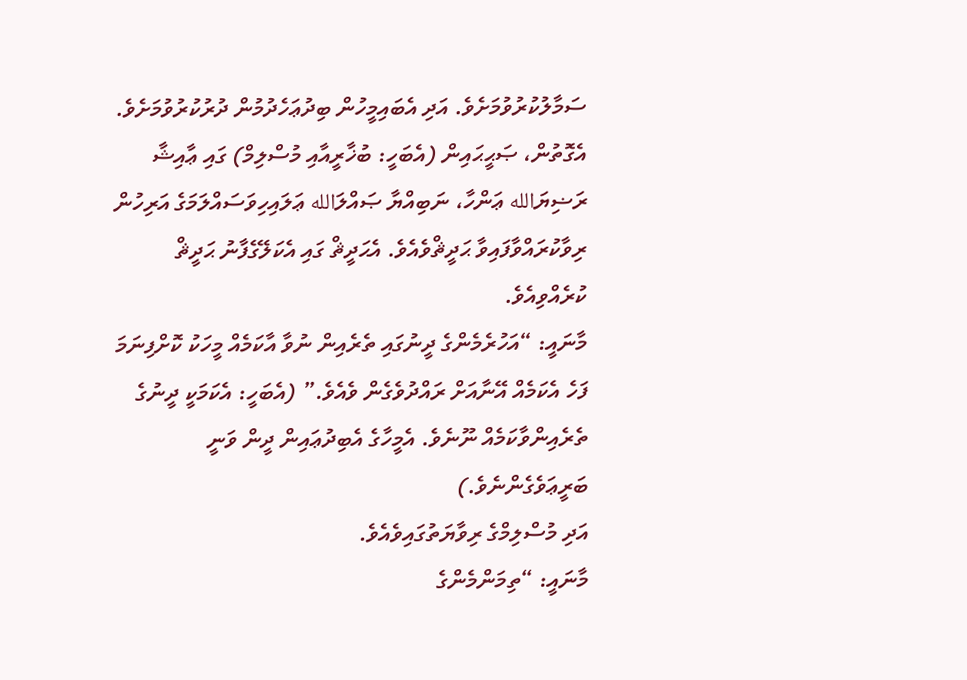ސަމާލުކުރުވުމަށެވެ. އަދި އެބައިމީހުން ބިދުޢަހެދުމުން ދުރުކުރުވުމަށެވެ.
އެގޮތުން، ޞަޙީޙައިން (އެބަހީ: ބުޚާރީއާއި މުސްލިމް) ގައި ޢާއިޝާ ރަޟިޔަالله ޢަންހާ، ނަބިއްޔާ ޞައްލަالله ޢަލައިހިވަސައްލަމަގެ އަރިހުން ރިވާކުރައްވާފައިވާ ޙަދީޘްވެއެވެ. އެޙަދީޘް ގައި އެކަލޭގެފާނު ޙަދީޘް ކުރެއްވިއެވެ.
މާނައީ: “އަހުރެމެންގެ ދީނުގައި ތެރެއިން ނުވާ އާކަމެއް މީހަކު ކޮށްފިނަމަ ފަހެ އެކަމެއް އޭނާއަށް ރައްދުވެގެން ވެއެވެ.” (އެބަހީ: އެކަމަކީ ދީނުގެ ތެރެއިންވާކަމެއް ނޫނެވެ. އެމީހާގެ އެބިދުޢައިން ދީން ވަނީ ބަރީޢަވެގެންނެވެ.)
އަދި މުސްލިމްގެ ރިވާޔަތުގައިވެއެވެ.
މާނައީ: “ތިމަންމެންގެ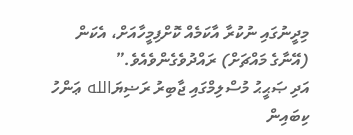މިދީނުގައި ނުކުރާ އާކަމެއް ކޮށްފިމީހާއަށް، އެކަން (އޭނާގެ މައްޗަށް) ރައްދުވެގެންވެއެވެ.”
އަދި ޞަޙީޙު މުސްލިމްގައި ޖާބިރު ރަޟިޔަالله ޢަންހު ކިބައިން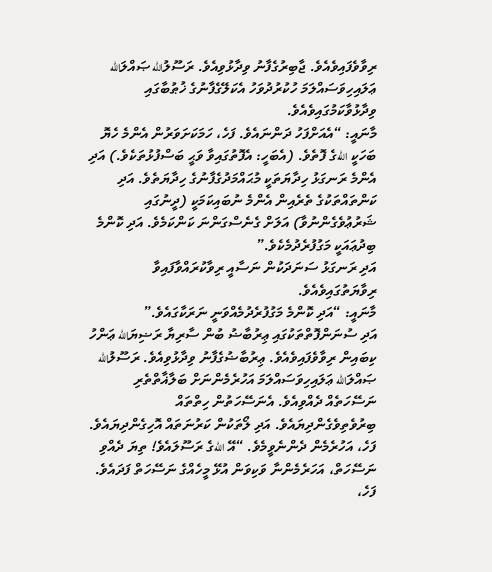ރިވާވެފައިވެއެވެ. ޖާބިރުގެފާނު ވިދާޅުވިއެވެ. ރަސޫލުالله ޞައްލަالله ޢަލައިހިވަސައްލަމަ ހުކުރުދުވަހު އެކަލޭގެފާނުގެ ޚުޠުބާގައި ވިދާޅުވާކަމުގައިވެއެވެ.
މާނައީ: “އެއަށްފަހު ދަންނައެވެ. ފަހެ، ހަމަކަށަވަރުން އެންމެ ހެޔޮ ބަހަކީ اللهގެ ފޮތެވެ. (އެބަހީ: އެފޮތުގައިވާ ވަޙީ ބަސްފުޅުތަކެވެ.) އަދި އެންމެ ރަނގަޅު ހިދާޔަތަކީ މުޙައްމަދުގެފާނުގެ ހިދާޔަތެވެ. އަދި ކަންތައްތަކުގެ ތެރެއިން އެންމެ ނުބައިކަމަކީ (ދީނުގައި ޝަރުޢުވެގެންނުވާ) އަލަށް ގެނެސްގަންނަ ކަންކަމެވެ. އަދި ކޮންމެ ބިދުޢައަކީ މަގުފުރެދުމެކެވެ.”
އަދި ރަނގަޅު ސަނަދަކުން ނަސާއީ ރިވާކުރައްވާފައިވާ ރިވާޔަތުގައިވެއެވެ.
މާނައީ: “އަދި ކޮންމެ މަގުފުރެދުމެއްވަނީ ނަރަކާގައެވެ.”
އަދި ސުނަންފޮތްތަކުގައި ޢިރުބާޟު ބުން ސާރިޔާ ރަޟިޔަالله ޢަންހު ކިބައިން ރިވާވެފައިވެއެވެ. ޢިރުބާޟުގެފާނު ވިދާޅުވިއެވެ. ރަސޫލުالله ޞައްލަالله ޢަލައިހިވަސައްލަމަ އަހުރެމެންނަށް ބަލާޣާތްތެރި ނަސޭހަތެއް ދެއްވިއެވެ. އެނަސޭހަތުން ހިތްތައް ބިރުވެތިވެގެންދިޔައެވެ. އަދި ލޯތަކުން ކަރުނަތައް އޮހިގެންދިޔައެވެ. ފަހެ، އަހުރެމެން ދެންނެވީމެވެ. “އޭ اللهގެ ރަސޫލައެވެ! ތިޔަ ދެއްވި ނަސޭހަތް، އަހަރެމެންނާ ވަކިވަން އުޅޭ މީހެއްގެ ނަސޭހަތް ފަދައެވެ. ފަހެ،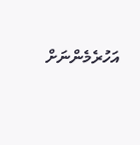އަހުރެމެންނަށް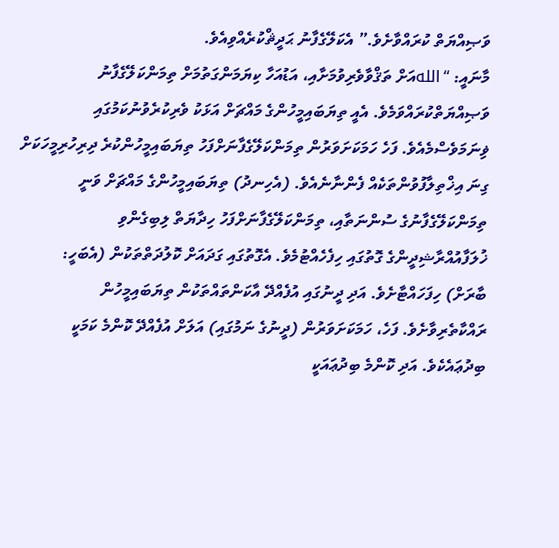ވަޞިއްޔަތް ކުރައްވާށެވެ.” އެކަލޭގެފާނު ޙަދީޘްކުރެއްވިއެވެ.
މާނައީ: “اللهއަށް ތަޤްވާވެރިވުމަށާއި، އަޑުއަހާ ކިޔަމަންގަތުމަށް ތިމަންކަލޭގެފާނު ވަޞިއްޔަތްކުރައްވަމެވެ. އެއީ ތިޔަބައިމީހުންގެ މައްޗަށް އަޅަކު ވެރިކުރެވުނުކަމުގައި ޥިނަމަވެސްމެއެވެ. ފަހެ ހަމަކަށަވަރުން ތިމަންކަލޭގެފާނަށްފަހު ތިޔަބައިމީހުންކުރެ ދިރިހުރިމީހަކަށް ގިނަ އިޚްތިލާފުވުންތަކެއް ފެންނާނެއެވެ. (އެހިނދު) ތިޔަބައިމީހުންގެ މައްޗަށް ވަނީ ތިމަންކަލޭގެފާނުގެ ސުންނަތާއި، ތިމަންކަލޭގެފާނަށްފަހު ހިދާޔަތް ލިބިގެންވި ޚުލަފާއުއްރާޝިދީންގެ ގޮތުގައި ހިފެހެއްޓުމެވެ. އެގޮތުގައި ގަދައަށް ކޮލުދަތްތަކުން (އެބަހީ: ބާރަށް) ހިފަހައްޓާށެވެ. އަދި ދީނުގައި އުފެއްދޭ އާކަންތައްތަކުން ތިޔަބައިމީހުން ރައްކާތެރިވާށެވެ. ފަހެ، ހަމަކަށަވަރުން (ދީނުގެ ނަމުގައި) އަލަށް އުފެއްދޭ ކޮންމެ ކަމަކީ ބިދުޢައެކެވެ. އަދި ކޮންމެ ބިދުޢައަކީ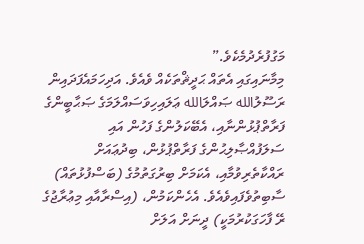މަގުފުރެދުމެކެވެ.”
މިމާނައިގައި އެތައް ޙަދީޘްތަކެއް ވެއެވެ. އަދިހަމައެފަދައިން ރަސޫލުالله ޞައްލަالله ޢަލައިހިވަސައްލަމަގެ ޞަޙާބީންގެ ފަރާތްޕުޅުންނާއި، އެބޭކަލުންގެ ފަހުން އައި ސަލަފުއްޞާލިޙުންގެ ފަރާތްޕުޅުން، ބިދުޢައަށް ރައްކާތެރިވުމާއި، އެކަމަށް ބިރުގަތުމުގެ (ބަސްފުޅުތައް) ސާބިތުވެފައިވެއެވެ. އެހެންކަމުން، (އިސްރާއާއި މިޢުރާޖުގެ ރޭ ފާހަގަކުރުމަކީ) ދީނަށް އަލަށް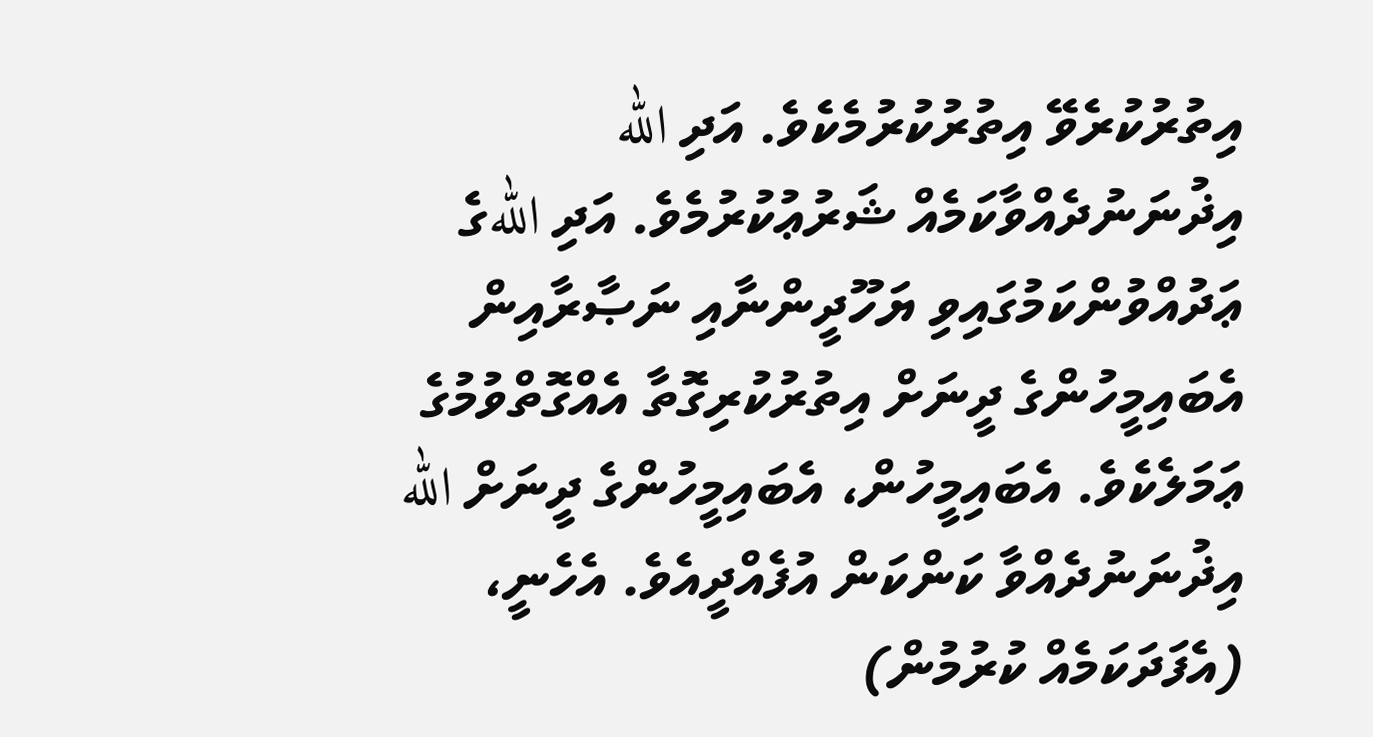އިތުރުކުރެވޭ އިތުރުކުރުމެކެވެ. އަދި الله އިޛުނަނުދެއްވާކަމެއް ޝަރުޢުކުރުމެވެ. އަދި اللهގެ ޢަދުއްވުންކަމުގައިވި ޔަހޫދީންނާއި ނަޞާރާއިން އެބައިމީހުންގެ ދީނަށް އިތުރުކުރިގޮތާ އެއްގޮތްވުމުގެ ޢަމަލެކެވެ. އެބައިމީހުން، އެބައިމީހުންގެ ދީނަށް الله އިޛުނަނުދެއްވާ ކަންކަން އުފެއްދީއެވެ. އެހެނީ، (އެފަދަކަމެއް ކުރުމުން)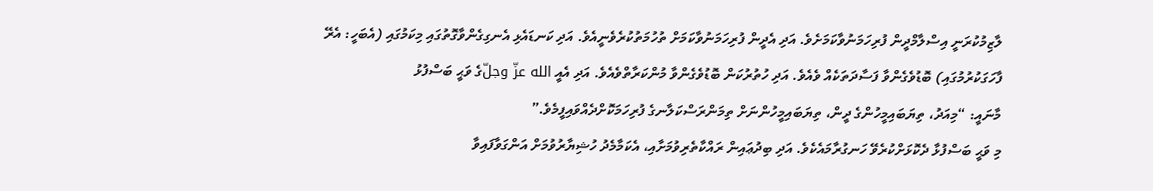ލާޒިމުކުރަނީ އިސްލާމްދީން ފުރިހަމަނުވާކަމަށެވެ. އަދި އެދީން ފުރިހަމަނުވާކަމަށް ތުހުމަތުކުރެވެނީއެވެ. އަދި ކަނޑައެޅި އެނގިގެންވާގޮތުގައި މިކަމުގައި (އެބަހީ: އެރޭ ފާހަގަކުރުމުގައި) ބޮޑުވެގެންވާ ފަސާދަތަކެއް ވެއެވެ. އަދި ހުތުރުކަން ބޮޑުވެގެންވާ މުންކަރާތްވެއެވެ. އަދި އެއީ الله عزّ وجلّގެ ވަޙީ ބަސްފުޅު
މާނައީ: “މިއަދު، ތިޔަބައިމީހުންގެ ދީން، ތިޔަބައިމީހުންނަށް ތިމަންރަސްކަލާނގެ ފުރިހަމަކޮށްދެއްވައިފީމެވެ.”
މި ވަޙީ ބަސްފުޅާ ދެކޮޅަށްކުރެވޭ ހަނގުރާމައެކެވެ. އަދި ބިދުޢައިން ރައްކާތެރިވުމަށާއި، އެކަމާމެދު ހުޝިޔާރުވުމަށް އަންގަވާފައިވާ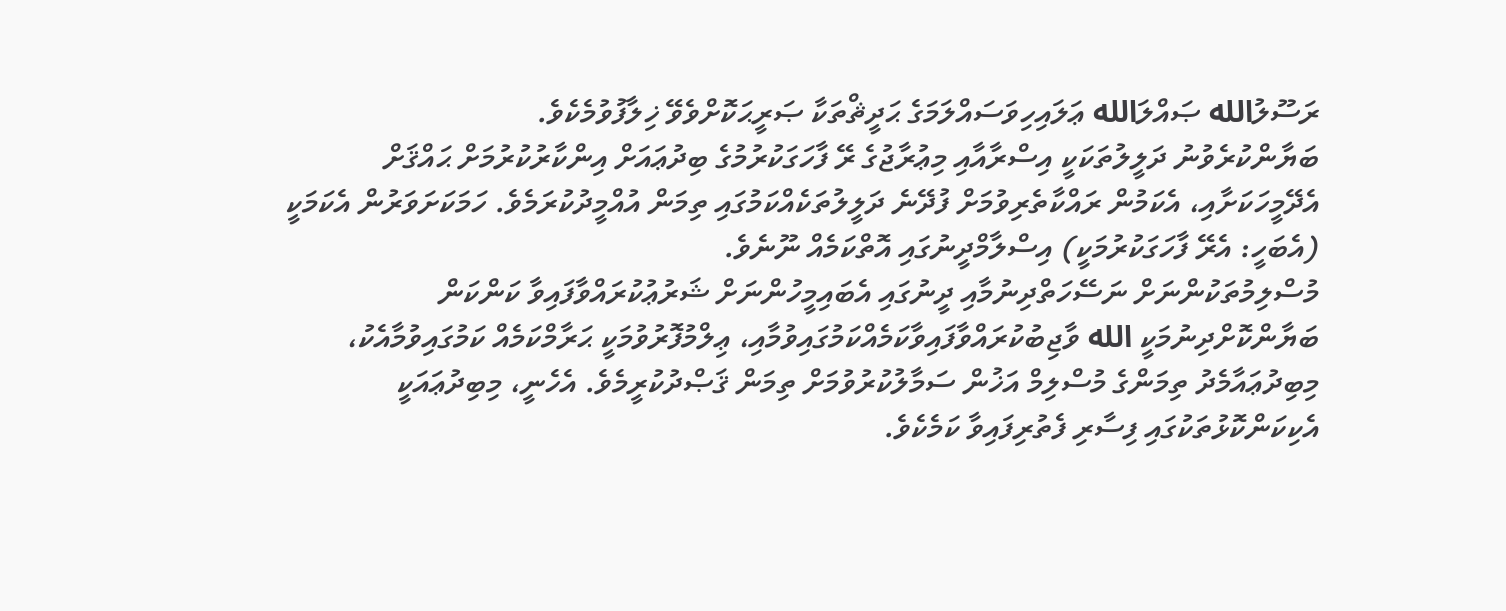ރަސޫލުالله ޞައްލަالله ޢަލައިހިވަސައްލަމަގެ ޙަދީޘްތަކާ ޞަރީޙަކޮށްވެވޭ ޚިލާފުވުމެކެވެ.
ބަޔާންކުރެވުނު ދަލީލުތަކަކީ އިސްރާއާއި މިޢުރާޖުގެ ރޭ ފާހަގަކުރުމުގެ ބިދުޢައަށް އިންކާރުކުރުމަށް ޙައްޤަށް އެދޭމީހަކަށާއި، އެކަމުން ރައްކާތެރިވުމަށް ފުދޭނެ ދަލީލުތަކެއްކަމުގައި ތިމަން އުއްމީދުކުރަމެވެ. ހަމަކަށަވަރުން އެކަމަކީ (އެބަހީ: އެރޭ ފާހަގަކުރުމަކީ) އިސްލާމްދީނުގައި އޮތްކަމެއް ނޫނެވެ.
މުސްލިމުތަކުންނަށް ނަސޭހަތްދިނުމާއި ދީނުގައި އެބައިމީހުންނަށް ޝަރުޢުކުރައްވާފައިވާ ކަންކަން ބަޔާންކޮށްދިނުމަކީ الله ވާޖިބުކުރައްވާފައިވާކަމެއްކަމުގައިވުމާއި، ޢިލްމުފޮރުވުމަކީ ޙަރާމްކަމެއް ކަމުގައިވުމާއެކު، މިބިދުޢައާމެދު ތިމަންގެ މުސްލިމް އަޚުން ސަމާލުކުރުވުމަށް ތިމަން ޤަޞްދުކުރީމެވެ. އެހެނީ، މިބިދުޢައަކީ އެކިކަންކޮޅުތަކުގައި ފިސާރި ފެތުރިފައިވާ ކަމެކެވެ.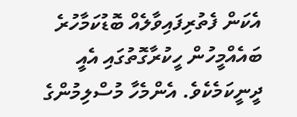އެކަން ފެތުރިފައިވާލެއް ބޮޑުކަމާހުރެ ބައެއްމީހުން ހީކުރާގޮތުގައި އެއީ ދީނީކަމެކެވެ. އެންމެހާ މުސްލިމުންގެ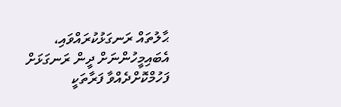ޙާލުތައް ރަނގަޅުކުރައްވައި، އެބައިމީހުންނަށް ދީން ރަނގަޅަށް ފަހުމްކޮށްދެއްވާ ފަރާތަކީ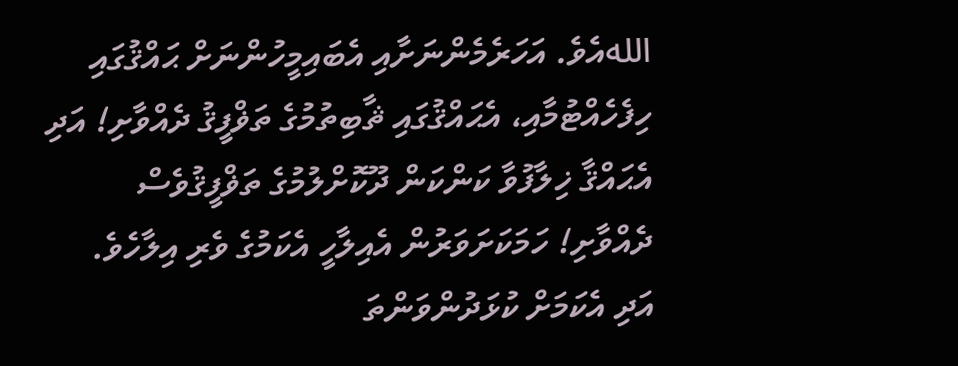اللهއެވެ. އަހަރެމެންނަށާއި އެބައިމީހުންނަށް ޙައްޤުގައި ހިފެހެއްޓުމާއި، އެޙައްޤުގައި ޘާބިތުމުގެ ތަޥްފީޤު ދެއްވާށި! އަދި އެޙައްޤާ ޚިލާފުވާ ކަންކަން ދޫކޮށްލުމުގެ ތަޥްފީޤުވެސް ދެއްވާށި! ހަމަކަށަވަރުން އެއިލާހީ އެކަމުގެ ވެރި އިލާހެވެ. އަދި އެކަމަށް ކުޅަދުންވަންތަ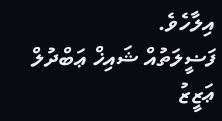އިލާހެވެ.
ފަޟީލަތުއް ޝައިޚް ޢަބްދުލް ޢަޒީޒު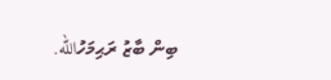ބިން ބާޒު ރަޙިމަހުالله.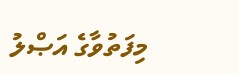މިފަތުވާގެ އަޞްލު